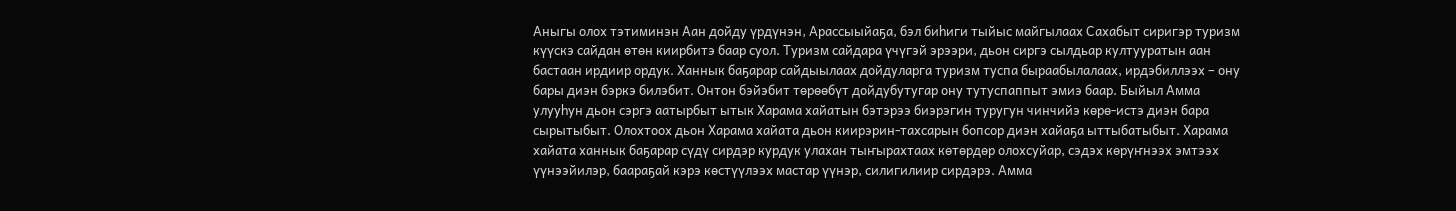Аныгы олох тэтиминэн Аан дойду үрдүнэн, Арассыыйаҕа, бэл биһиги тыйыс майгылаах Сахабыт сиригэр туризм күүскэ сайдан өтөн киирбитэ баар суол. Туризм сайдара үчүгэй эрээри, дьон сиргэ сылдьар култууратын аан бастаан ирдиир ордук. Ханнык баҕарар сайдыылаах дойдуларга туризм туспа быраабылалаах, ирдэбиллээх – ону бары диэн бэркэ билэбит. Онтон бэйэбит төрөөбүт дойдубутугар ону тутуспаппыт эмиэ баар. Быйыл Амма улууһун дьон сэргэ аатырбыт ытык Харама хайатын бэтэрээ биэрэгин туругун чинчийэ көрө-истэ диэн бара сырытыбыт. Олохтоох дьон Харама хайата дьон киирэрин-тахсарын бопсор диэн хайаҕа ыттыбатыбыт. Харама хайата ханнык баҕарар сүдү сирдэр курдук улахан тыҥырахтаах көтөрдөр олохсуйар, сэдэх көрүҥнээх эмтээх үүнээйилэр, баараҕай кэрэ көстүүлээх мастар үүнэр, силигилиир сирдэрэ. Амма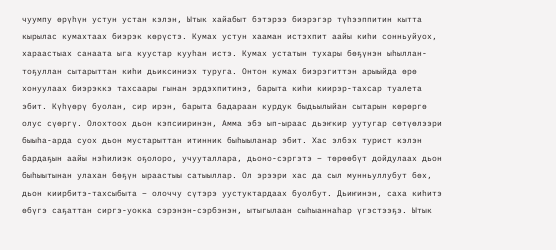чуумпу өрүһүн устун устан кэлэн, Ытык хайабыт бэтэрээ биэрэгэр түһээппитин кытта кырылас кумахтаах биэрэк көрүстэ. Кумах устун хааман истэхпит аайы киһи сонньуйуох, хараастыах санаата ыга куустар кууһан истэ. Кумах устатын тухары бөҕүнэн ыһыллан-тоҕуллан сытарыттан киһи дьиксиниэх туруга. Онтон кумах биэрэгиттэн арыыйда өрө хонуулаах биэрэккэ тахсаары гынан эрдэхпитинэ, барыта киһи киирэр-тахсар туалета эбит. Күһүөрү буолан, сир ирэн, барыта бадараан курдук быдьылыйан сытарын көрөргө олус сүөргү. Олохтоох дьон кэпсииринэн, Амма эбэ ып-ыраас дьэҥкир уутугар сөтүөлээри быыһа-арда суох дьон мустарыттан итинник быһыыланар эбит. Хас элбэх турист кэлэн бардаҕын аайы нэһилиэк оҕолоро, учууталлара, дьоно-сэргэтэ – төрөөбүт дойдулаах дьон быһыытынан улахан бөҕүн ыраастыы сатыыллар. Ол эрээри хас да сыл мунньуллубут бөх, дьон киирбитэ-тахсыбыта – олоччу сүтэрэ уустуктардаах буолбут. Дьиҥинэн, саха киһитэ өбүгэ саҕаттан сиргэ-уокка сэрэнэн-сэрбэнэн, ытыгылаан сыһыаннаһар үгэстээҕэ. Ытык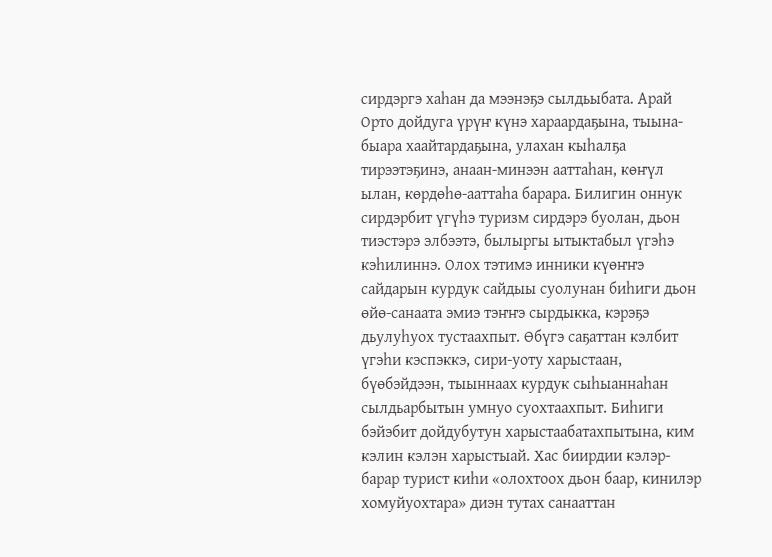сирдэргэ хаһан да мээнэҕэ сылдьыбата. Арай Орто дойдуга үрүҥ күнэ хараардаҕына, тыына-быара хаайтардаҕына, улахан кыһалҕа тирээтэҕинэ, анаан-минээн ааттаһан, көҥүл ылан, көрдөһө-ааттаһа барара. Билигин оннук сирдэрбит үгүһэ туризм сирдэрэ буолан, дьон тиэстэрэ элбээтэ, былыргы ытыктабыл үгэһэ кэһилиннэ. Олох тэтимэ инники күөҥҥэ сайдарын курдук сайдыы суолунан биһиги дьон өйө-санаата эмиэ тэҥҥэ сырдыкка, кэрэҕэ дьулуһуох тустаахпыт. Өбүгэ саҕаттан кэлбит үгэһи кэспэккэ, сири-уоту харыстаан, бүөбэйдээн, тыыннаах курдук сыһыаннаһан сылдьарбытын умнуо суохтаахпыт. Биһиги бэйэбит дойдубутун харыстаабатахпытына, ким кэлин кэлэн харыстыай. Хас биирдии кэлэр-барар турист киһи «олохтоох дьон баар, кинилэр хомуйуохтара» диэн тутах санааттан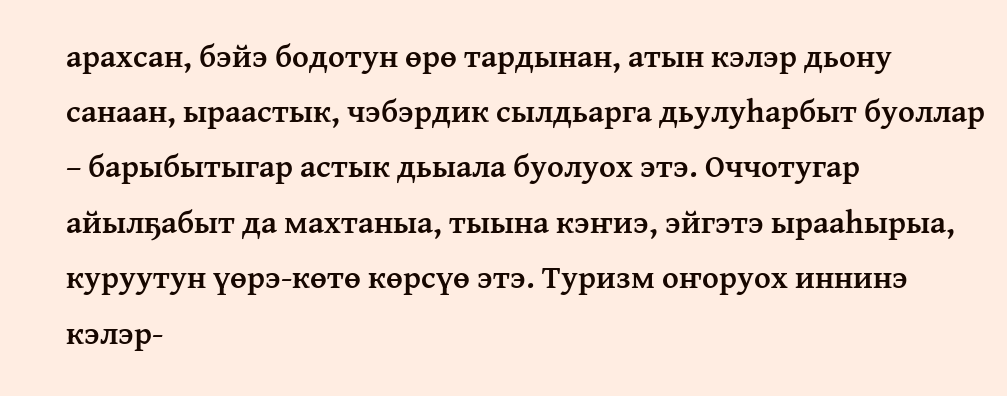арахсан, бэйэ бодотун өрө тардынан, атын кэлэр дьону санаан, ыраастык, чэбэрдик сылдьарга дьулуһарбыт буоллар – барыбытыгар астык дьыала буолуох этэ. Оччотугар айылҕабыт да махтаныа, тыына кэҥиэ, эйгэтэ ырааһырыа, куруутун үөрэ-көтө көрсүө этэ. Туризм оҥоруох иннинэ кэлэр-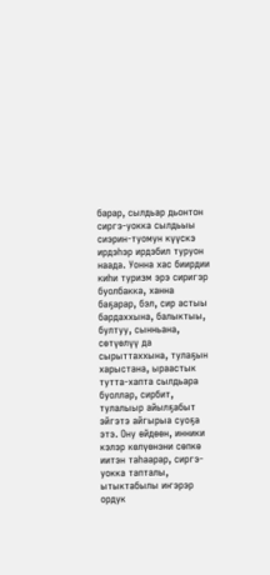барар, сылдьар дьонтон сиргэ-уокка сылдьыы сиэрин-туомун күүскэ ирдэһэр ирдэбил туруон наада. Уонна хас биирдии киһи туризм эрэ сиригэр буолбакка, ханна баҕарар, бэл, сир астыы бардаххына, балыктыы, бултуу, сынньана, сөтүөлүү да сырыттаххына, тулаҕын харыстана, ыраастык тутта-хапта сылдьара буоллар, сирбит, тулалыыр айылҕабыт эйгэтэ айгырыа суоҕа этэ. Ону өйдөөн, инники кэлэр көлүөнэни сөпкө иитэн таһаарар, сиргэ-уокка тапталы, ытыктабылы иҥэрэр ордук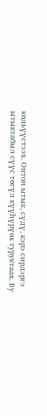көдьүүстээх. Онтон ытык, сүдү, кэрэ сирдэргэ ытыктабыл сүүс төгүл күүһүрүөх туруктаах. Бу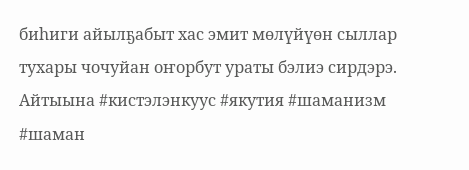биһиги айылҕабыт хас эмит мөлүйүөн сыллар тухары чочуйан оҥорбут ураты бэлиэ сирдэрэ. Айтыына #кистэлэнкуус #якутия #шаманизм #шаман